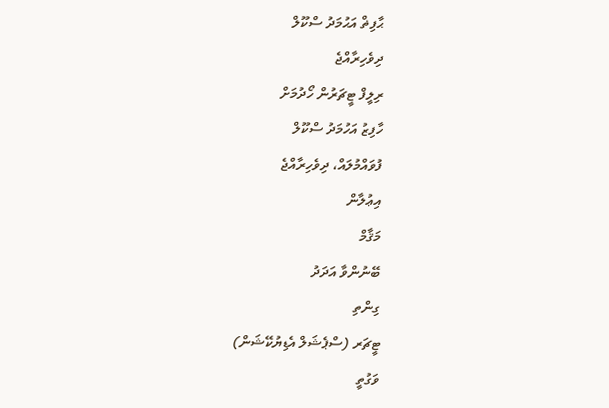ޙާފިޡް އަޙުމަދު ސްކޫލް
ދިވެހިރާއްޖެ
ރިލީފް ޓީޗަރުން ހޯދުމަށް
ހާފިޒު އަހުމަދު ސްކޫލް
ފުވައްމުލައް، ދިވެހިރާއްޖެ
އިޢުލާން
މަޤާމް
ބޭނުންވާ އަދަދު
ގިންތި
ޓީޗަރ (ސްޕެޝަލް އެޑިޔުކޭޝަން)
ވަގުތީ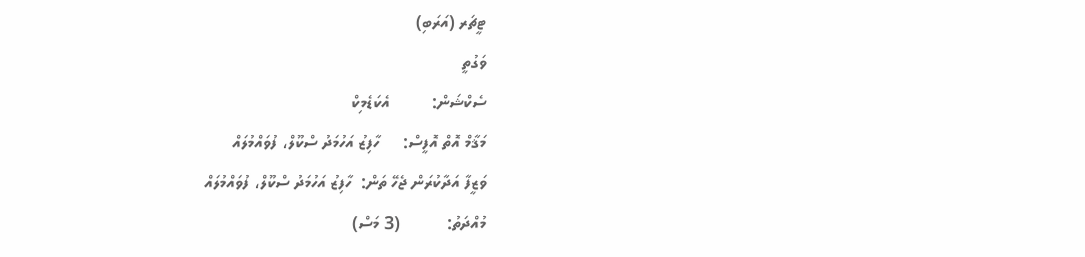ޓީޗަރ (އަރަބި)
ވަގުތީ
ސެކްޝަން:         އެކަޑެމިކް
މަޤާމް އޮތް އޮފީސް:     ހާފިޒު އަހުމަދު ސްކޫލް، ފުވައްމުލައް
ވަޒީފާ އަދާކުރަން ޖެހޭ ތަން:  ހާފިޒު އަހުމަދު ސްކޫލް، ފުވައްމުލައް
މުއްދަތު:          (3 މަސް)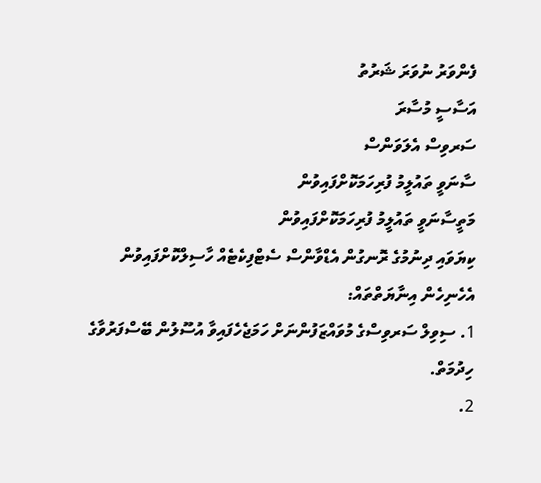ފެންވަރު ނުވަރަ ޝަރުތު
އަސާސީ މުސާރަ
ސަރވިސް އެލަވަންސް
ސާނަވީ ތައުލީމު ފުރިހަމަކޮށްފައިވުން
މަތީސާނަވީ ތައުލީމު ފުރިހަމަކޮށްފައިވުން
ކިޔަވައި ދިނުމުގެ ރޮނގުން އެޑްވާންސް ސެޓްފިކެޓެއް ހާސިލްކޮށްފައިވުން
އެހެނިހެން އިނާޔަތްތައް:
1. ސިވިލް ސަރވިސްގެ މުވައްޒަފުންނަށް ހަމަޖެހެފައިވާ އުސޫލުން ބޭސްފަރުވާގެ ހިދުމަތް.
2.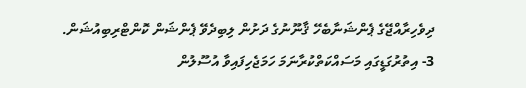ދިވެހިރާއްޖޭގެ ޕެންޝަނާބެހޭ ޤާނޫނުގެ ދަށުން ލިބިދެވޭ ޕެންޝަން ކޮންޓްރިބިއުޝަން.
3- އިތުރުގަޑީގައި މަސައްކަތްކުރާނަމަ ހަމަޖެހިފައިވާ އުސޫލުން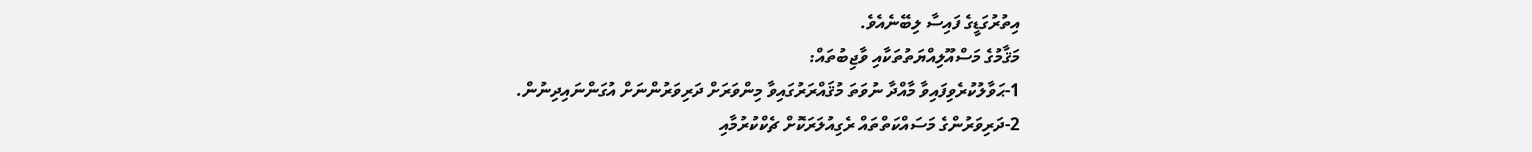އިތުރުގަޑީގެ ފައިސާ ލިބޭނެއެވެ.
މަޤާމުގެ މަސްއޫލިއްޔަތުތަކާއި ވާޖިބުތައް:
1-ޙަވާލުކުރެވިފައިވާ މާއްދާ ނުވަތަ މުޤައްރަރުގައިވާ މިންވަރަށް ދަރިވަރުންނަށް އުގަންނައިދިނުން.
2-ދަރިވަރުންގެ މަސައްކަތްތައް ރެގިއުލަރަކޮށް ޗެކްކުރުމާއި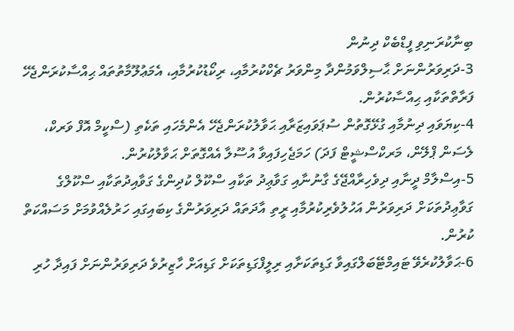ބިނާކުރަނިވި ފީޑްބެކް ދިނުން
3-ދަރިވަރުންނަށް ޙާސިލްވަމުންދާ މިންވަރު ޗެކްކުރުމާއި، ރިކޯޑުކުރުމާއި، އެމަޢުލޫމާތުތައް ޙިއްސާކުރަންޖެހޭ ފަރާތްތަކާއި ޙިއްސާކުރުން.
4-ކިޔަވައި ދިނުމާއި ގުޅޭގޮތުން ސުޕަވައިޒަރާއި ޙަވާލުކުރަންޖެހޭ އެންމެހައި ތަކެތި (ސްކީމް އޮފް ވަރކް، ލެސަން ޕްލޭން، މަރކްސްޝީޓް ފަދަ) ހަމަޖެހިފައިވާ އުސޫލާ އެއްގޮތަށް ޙަވާލުކުރުން.
5-އިސްލާމް ދީނާއި ދިވެހިރާއްޖޭގެ ގާނުނާއި ގަވާޢިދު ތަކާއި ސްކޫލް ކުދިންގެ ގަވާއިދުތަކާއި ސްކޫލްގެ ގަވާޢިދުތަކަށް ދަރިވަރުން އަހުލުވެރިކުރުމާއި ރީތި އާދަތައް ދަރިވަރުންގެ ކިބައިގައި ހަރުލެއްވުމަށް މަސައްކަތް ކުރުން.
6-ޙަވާލުކުރެވޭ ޓައިމްޓޭބަލްގައިވާ ގަޑިތަކަށާއި ރިލީފްގަޑިތަކަށް ގަޑިއަށް ހާޒިރުވެ ދަރިވަރުންނަށް ފައިދާ ހުރި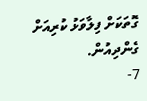ގޮތަކަށް ފިލާވަޅު ކުރިއަށް ގެންދިއުން.
7-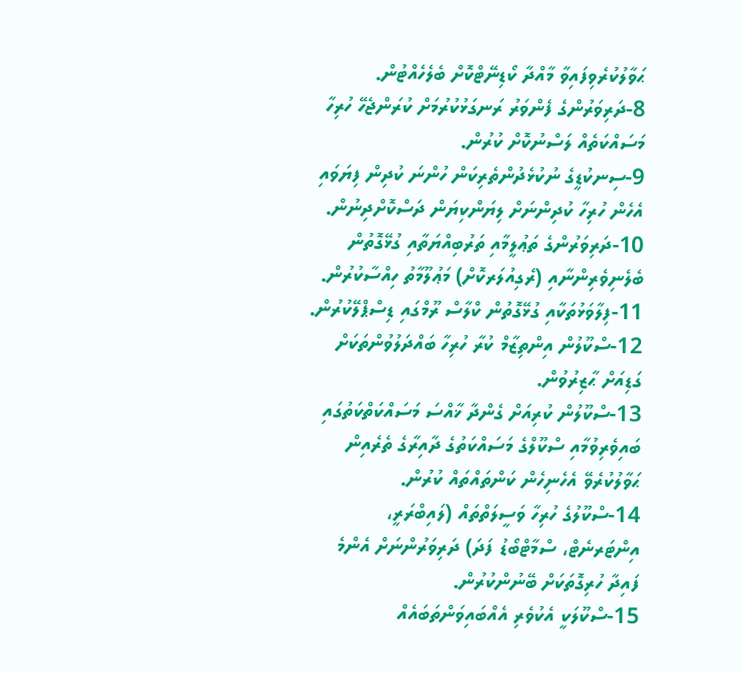ޙަވާލުކުރެވިފައިވާ މާއްދާ ކޯޑިނޭޓްކޮށް ބެލެހެއްޓުން.
8-ދަރިވަރުންގެ ފެންވަރު ރަނގަޅުކުރުމަށް ކުރަންޖެހޭ ހުރިހާ މަސައްކަތެއް ލަސްނުކޮށް ކުރުން.
9-ސިނކުޑީގެ ނުކުޅެދުންތެރިކަން ހުންނަ ކުދިން ފިޔަވައި އެހެން ހުރިހާ ކުދިންނަށް ލިޔަންކިޔަން ދަސްކޮށްދިނުން.
10-ދަރިވަރުންގެ ތަޢުލީމާއި ތަރުބިއްޔަތާއި ގުޅޭގޮތުން ބެލެނިވެރިންނާއި (ރެގިއުލަރކޮށް) މަޢުލޫމާތު ހިއްސާކުރުން.
11-ފިލާވަޅުތަކާއި ގުޅޭގޮތުން ކްލާސް ރޫމްގައި ޑިސްޕްލޭކުރުން.
12-ސްކޫލުން އިންތިޒާމް ކުރާ ހުރިހާ ބައްދަލުވުންތަކަށް ގަޑިއަށް ޙާޒިރުވުން.
13-ސްކޫލުން ކުރިއަށް ގެންދާ ޚާއްސަ މަސައްކަތްކަތުގައި ބައިވެރިވުމާއި ސްކޫލްގެ މަސައްކަތުގެ ދާއިރާގެ ތެރެއިން ޙަވާލުކުރެވޭ އެހެނިހެން ކަންތައްތައް ކުރުން.
14-ސްކޫލުގެ ހުރިހާ ވަސީލަތްތައް (ލައިބްރަރީ، އިންޓަރނެޓް، ސްމާޓްބޯޑު ފަދަ) ދަރިވަރުންނަށް އެންމެ ފައިދާ ހުރިގޮތަކަށް ބޭނުންކުރުން.
15-ސްކޫލަކީ އެކުވެރި އެއްބައިވަންތަބައެއް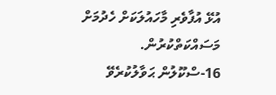އުޅޭ އުފާވެރި މާހައުލަކަށް ހެދުމަށް މަސައްކަތްކުރުން.
16-ސްކޫލުން ޙަވާލުކުރެވޭ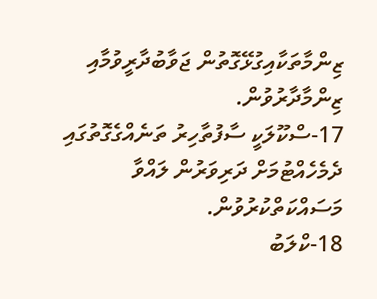ޒިންމާތަކާއިގުޅޭގޮތުން ޖަވާބުދާރީވުމާއި ޒިންމާދާރުވުން.
17-ސްކޫލަކީ ސާފުތާހިރު ތަނެއްގެގޮތުގައި ދެމެހެއްޓުމަށް ދަރިވަރުން ލައްވާ މަސައްކަތްކުރުވުން.
18-ކްލަބު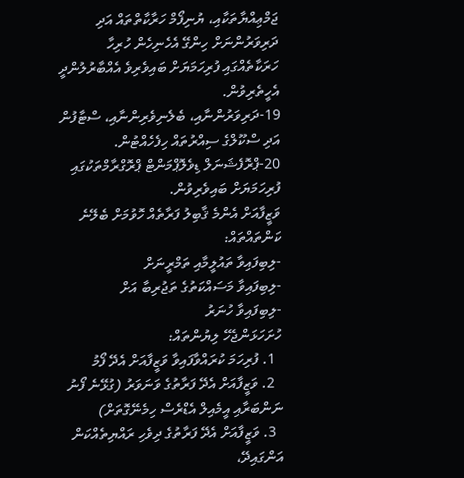ޖަމްޢިއްޔާތަކާއި، ޔުނިފޯމް ހަރާކާތްތައް އަދި ދަރިވަރުންނަށް ހިންގޭ އެހެނިހެން ހުރިހާ ހަރަކާތެއްގައި ފުރިހަމަޔަށް ބައިވެރިވެ އެއްބާރުލުންދީ އެހީތެރިވުން.
19-ދަރިވަރުންނާއި، ބެލެނިވެރިންނާއި، ސްޓާފުން އަދި ސްކޫލްގެ ސިއްރުތައް ހިފެހެއްޓުން.
20-ޕްރޮފެޝަނަލް ޑިވެލޮޕްމަންޓް ޕްރޮގްރާމްތަކުގައި ފުރިހަމަޔަށް ބައިވެރިވުން.
ވަޒީފާއަށް އެންމެ ޤާބިލު ފަރާތެއް ހޮވުމަށް ބެލޭނެ ކަންތައްތައް:
-ލިބިފައިވާ ތައުލީމާއި ތަމްރީނަށް
-ލިބިފައިވާ މަސައްކަތުގެ ތަޖުރިބާ އަށް
-ލިބިފައިވާ ހުނަރު
ހުށަހަޅަންޖެހޭ ލިޔުންތައް:
  1. ފުރިހަމަ ކުރައްވާފައިވާ ވަޒީފާއަށް އެދޭ ފޯމު
  2. ވަޒީފާއަށް އެދޭ ފަރާތުގެ ވަނަވަރު (ގުޅޭނެ ފޯނު ނަންބަރާއި އީމެއިލް އެޑްރެސް ހިމެނޭގޮތަށް)
  3. ވަޒީފާއަށް އެދޭ ފަރާތުގެ ދިވެހި ރައްޔިތެއްކަން އަންގައިދޭ،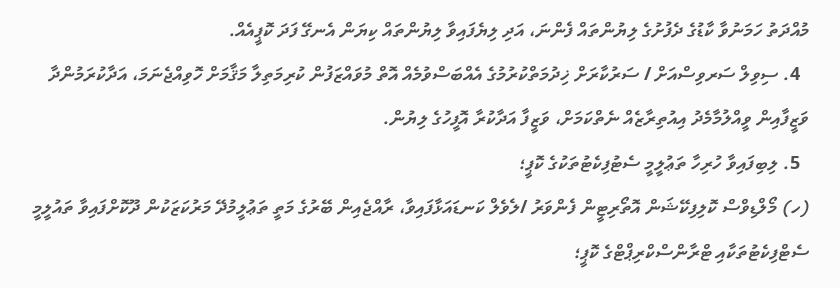މުއްދަތު ހަމަނުވާ ކާޑުގެ ދެފުށުގެ ލިޔުންތައް ފެންނަ، އަދި ލިޔެފައިވާ ލިޔުންތައް ކިޔަން އެނގޭ ފަދަ ކޮޕީއެއް.
  4. ސިވިލް ސަރވިސްއަށް / ސަރުކާރަށް ޚިދުމަތްކުރުމުގެ އެއްބަސްވުމެއް އޮތް މުވައްޒަފުން ކުރިމަތިލާ މަޤާމަށް ހޮވިއްޖެނަމަ، އަދާކުރަމުންދާ ވަޒީފާއިން ވީއްލުމާމެދު އިއުތިރާޒެއް ނެތްކަމަށް، ވަޒީފާ އަދާކުރާ އޮފީހުގެ ލިޔުން.
  5. ލިބިފައިވާ ހުރިހާ ތަޢުލީމީ ސެޓުފިކެޓުތަކުގެ ކޮޕީ؛
(ހ) މޯލްޑިވްސް ކޮލިފިކޭޝަން އޮތޯރިޓީން ފެންވަރު /ލެވެލް ކަނޑައަޅާފައިވާ، ރާއްޖެއިން ބޭރުގެ މަތީ ތަޢުލީމުދޭ މަރުކަޒަކުން ދޫކޮށްފައިވާ ތައުލީމީ ސެޓްފިކެޓުތަކާއި ޓްރާންސްކްރިޕްޓްގެ ކޮޕީ؛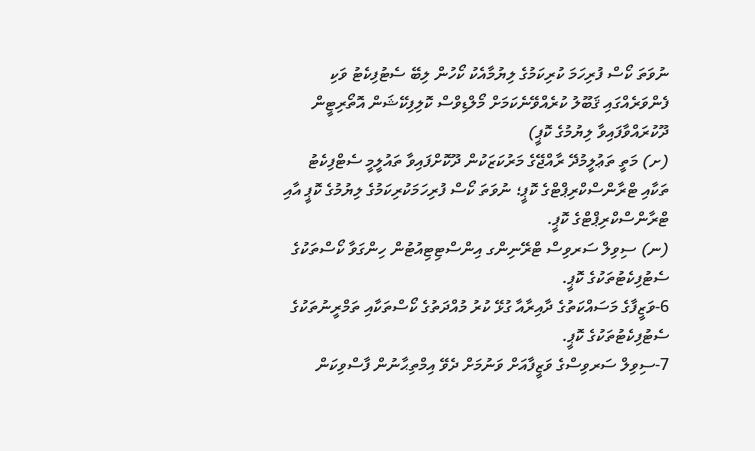ނުވަތަ ކޯސް ފުރިހަމަ ކުރިކަމުގެ ލިޔުމާއެކު ކޯހުން ލިބޭ ސެޓުފިކެޓު ވަކި ފެންވަރެއްގައި ޤަބޫލު ކުރެއްވޭނެކަމަށް މޯލްޑިވްސް ކޮލިފިކޭޝަން އޮތޯރިޓީން ދޫކުރައްވާފައިވާ ލިޔުމުގެ ކޮޕީ)
(ށ) މަތީ ތަޢުލީމުދޭ ރާއްޖޭގެ މަރުކަޒަކުން ދޫކޮށްފައިވާ ތައުލީމީ ސެޓްފިކެޓު ތަކާއި ޓްރާންސްކްރިޕްޓްގެ ކޮޕީ؛ ނުވަތަ ކޯސް ފުރިހަމަކުރިކަމުގެ ލިޔުމުގެ ކޮޕީ އާއި ޓްރާންސްކްރިޕްޓްގެ ކޮޕީ.
(ނ) ސިވިލް ސަރވިސް ޓްރޭނިންގ އިންސްޓިޓިއުޓުން ހިންގަވާ ކޯސްތަކުގެ ސެޓުފިކެޓުތަކުގެ ކޮޕީ.
6-ވަޒީފާގެ މަސައްކަތުގެ ދާއިރާއާ ގުޅޭ ކުރު މުއްދަތުގެ ކޯސްތަކާއި ތަމްރީނުތަކުގެ ސެޓުފިކެޓުތަކުގެ ކޮޕީ.
7-ސިވިލް ސަރވިސްގެ ވަޒީފާއަށް ވަނުމަށް ދެވޭ އިމްތިޙާނުން ފާސްވިކަން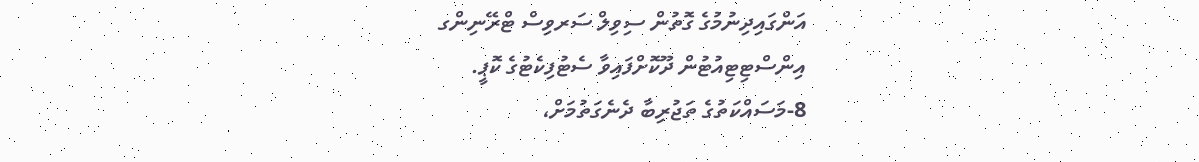އަންގައިދިނުމުގެ ގޮތުން ސިވިލް ސަރވިސް ޓްރޭނިންގ އިންސްޓިޓިއުޓުން ދޫކޮށްފައިވާ ސެޓުފިކެޓުގެ ކޮޕީ.
8-މަސައްކަތުގެ ތަޖުރިބާ ދެނެގަތުމަށް،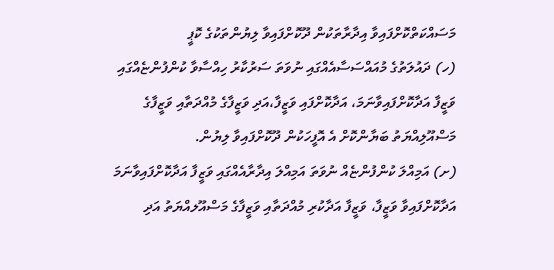މަސައްކަތްކޮށްފައިވާ އިދާރާތަކުން ދޫކޮށްފައިވާ ލިޔުންތަކުގެ ކޮޕީ
(ހ) ދައުލަތުގެ މުއައްސަސާއެއްގައި ނުވަތަ ސަރުކާރު ހިއްސާވާ ކުންފުންޏެއްގައި ވަޒީފާ އަދާކޮށްފައިވާނަމަ، އަދާކޮށްފައި ވަޒީފާ،އަދި ވަޒީފާގެ މުއްދަތާއި ވަޒީފާގެ މަސްއޫލިއްޔަތު ބަޔާންކޮށް އެ އޮފީހަކުން ދޫކޮށްފައިވާ ލިޔުން.
(ށ) އަމިއްލަ ކުންފުންޏެއް ނުވަތަ އަމިއްލަ އިދާރާއެއްގައި ވަޒީފާ އަދާކޮށްފައިވާނަމަ އަދާކޮށްފައިވާ ވަޒީފާ، ވަޒީފާ އަދާކުރި މުއްދަތާއި ވަޒީފާގެ މަސްއޫލއްޔަތު އަދި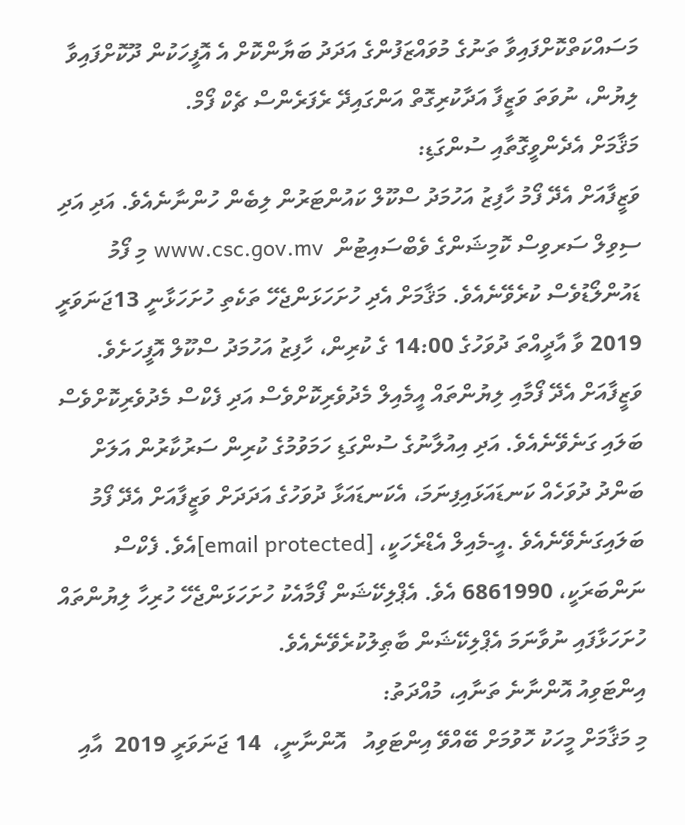މަސައްކަތްކޮށްފައިވާ ތަނުގެ މުވައްޒަފުންގެ އަދަދު ބަޔާންކޮށް އެ އޮފީހަކުން ދޫކޮށްފައިވާ ލިޔުން، ނުވަތަ ވަޒީފާ އަދާކުރިގޮތް އަންގައިދޭ ރެފަރެންސް ޗެކް ފޯމް.
މަޤާމަށް އެދެންވީގޮތާއި ސުންގަޑި:
ވަޒީފާއަށް އެދޭ ފޯމު ހާފިޒު އަހުމަދު ސްކޫލް ކައުންޓަރުން ލިބެން ހުންނާނެއެވެ. އަދި އަދި ސިވިލް ސަރވިސް ކޮމިޝަންގެ ވެބްސައިޓުން  www.csc.gov.mv މި ފޯމު ޑައުންލޯޑުވެސް ކުރެވޭނެއެވެ. މަޤާމަށް އެދި ހުށަހަޅަންޖެހޭ ތަކެތި ހުށަހަޅާނީ 13ޖަނަވަރީ 2019 ވާ އާދީއްތަ ދުވަހުގެ 14:00 ގެ ކުރިން، ހާފިޒު އަހުމަދު ސްކޫލް އޮފީހަށެވެ. ވަޒީފާއަށް އެދޭ ފޯމާއި ލިޔުންތައް އީމެއިލް މެދުވެރިކޮށްވެސް އަދި ފެކްސް މެދުވެރިކޮށްވެސް ބަލައި ގަނެވޭނެއެވެ. އަދި އިއުލާނުގެ ސުންގަޑި ހަމަވުމުގެ ކުރިން ސަރުކާރުން އަލަށް ބަންދު ދުވަހެއް ކަނޑައަޅައިފިނަމަ، އެކަނޑައަޅާ ދުވަހުގެ އަދަދަށް ވަޒީފާއަށް އެދޭ ފޯމު ބަލައިގަނެވޭނެއެވެ .އީ-މެއިލް އެޑްރެހަކީ، [email protected]އެވެ. ފެކްސް ނަންބަރަކީ، 6861990 އެވެ. އެޕްލިކޭޝަން ފޯމާއެކު ހުށަހަޅަންޖެހޭ ހުރިހާ ލިޔުންތައް ހުށަހަޅާފައި ނުވާނަމަ އެޕްލިކޭޝަން ބާޠިލުކުރެވޭނެއެވެ.
އިންޓަވިއު އޮންނާނެ ތަނާއި، މުއްދަތު:
މި މަޤާމަށް މީހަކު ހޮވުމަށް ބޭއްވޭ އިންޓަވިއު   އޮންނާނީ،  14 ޖަނަވަރީ 2019  އާއި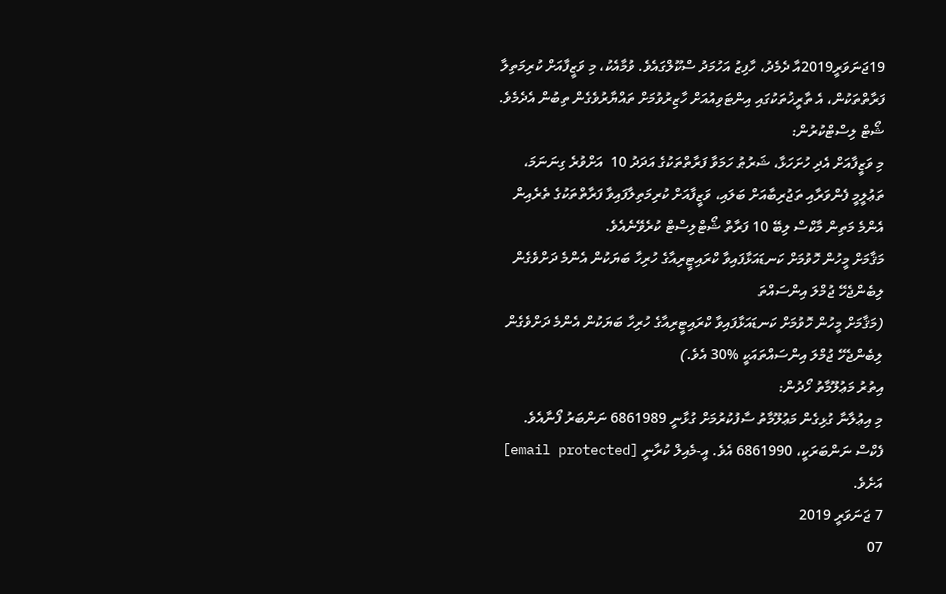19ޖަނަވަރީ2019އާ ދެމެދު، ހާފިޒު އަހުމަދު ސްކޫލްގައެވެ. ވުމާއެކު، މި ވަޒީފާއަށް ކުރިމަތިލާ ފަރާތްތަކުން، އެ ތާރީޚުތަކުގައި އިންޓަވިއުއަށް ހާޒިރުވުމަށް ތައްޔާރުވެގެން ތިބުން އެދެމެވެ.
ޝޯޓް ލިސްޓްކުރުން:
މި ވަޒީފާއަށް އެދި ހުށަހަޅާ، ޝަރުޠު ހަމަވާ ފަރާތްތަކުގެ އަދަދު 10  އަށްވުރެ ގިނަނަމަ، ތަޢުލީމީ ފެންވަރާއި ތަޖުރިބާއަށް ބަލައި، ވަޒީފާއަށް ކުރިމަތިލާފައިވާ ފަރާތްތަކުގެ ތެރެއިން އެންމެ މަތިން މާކްސް ލިބޭ 10 ފަރާތް ޝޯޓްލިސްޓް ކުރެވޭނެއެވެ.
މަޤާމަށް މީހުން ހޮވުމަށް ކަނޑައަޅާފައިވާ ކްރައިޓީރިއާގެ ހުރިހާ ބަޔަކުން އެންމެ ދަށްވެގެން ލިބެންޖެހޭ ޖުމްލަ އިންސައްތަ
(މަޤާމަށް މީހުން ހޮވުމަށް ކަނޑައަޅާފައިވާ ކްރައިޓީރިއާގެ ހުރިހާ ބަޔަކުން އެންމެ ދަށްވެގެން ލިބެންޖެހޭ ޖުމްލަ އިންސައްތައަކީ %30 އެވެ.)
އިތުރު މަޢުލޫމާތު ހޯދުން:
މި އިޢުލާނާ ގުޅިގެން މަޢުލޫމާތު ސާފުކުރުމަށް ގުޅާނީ 6861989 ނަންބަރު ފޯނާއެވެ. ފެކްސް ނަންބަރަކީ، 6861990 އެވެ. އީ-މެއިލް ކުރާނީ [email protected] އަށެވެ.
7 ޖަނަވަރީ 2019
07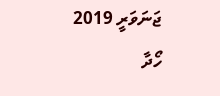ޖަނަވަރީ 2019
ހޯދާ